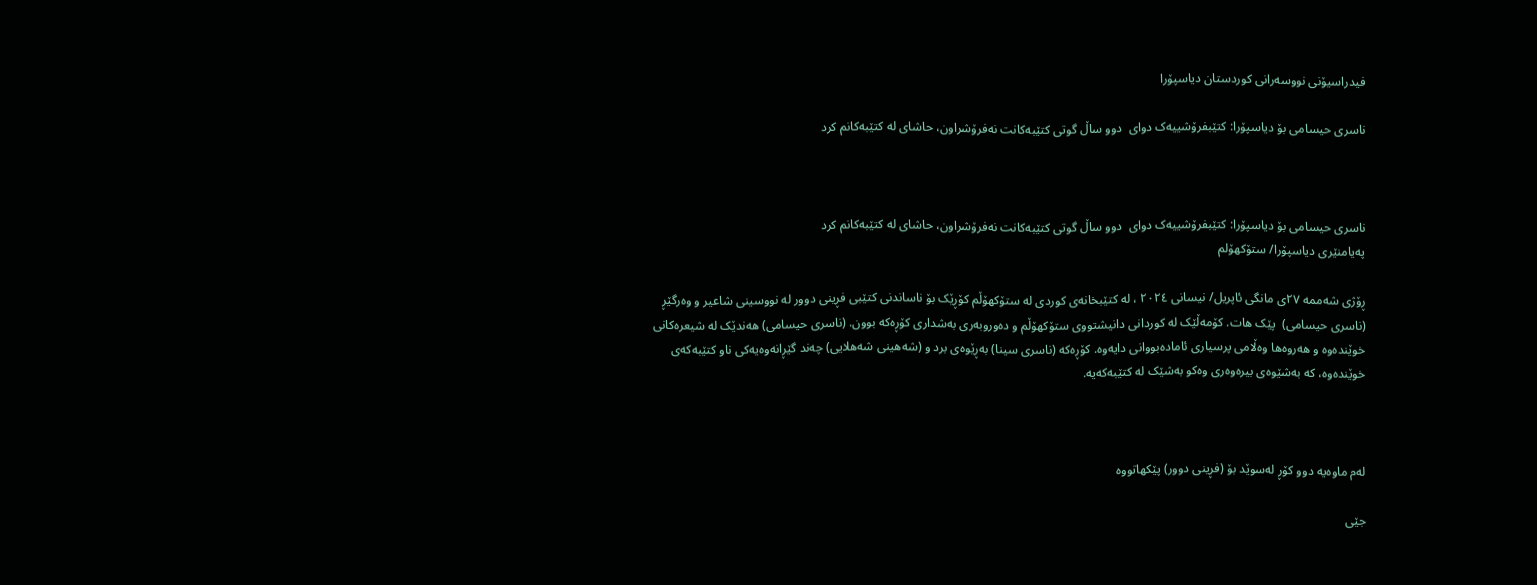فیدراسیۆنی نووسەرانی کوردستان دیاسپۆرا

ناسری حیسامی بۆ دیاسپۆرا: کتێبفرۆشییەک دوای  دوو ساڵ گوتی کتێبەکانت نەفرۆشراون، حاشای لە کتێبەکانم کرد



ناسری حیسامی بۆ دیاسپۆرا: کتێبفرۆشییەک دوای  دوو ساڵ گوتی کتێبەکانت نەفرۆشراون، حاشای لە کتێبەکانم کرد
پەیامنێری دیاسپۆرا/ ستۆکهۆلم

ڕۆژی شەممە ٢٧ی مانگی ئاپریل/ نیسانی ٢٠٢٤ ، لە کتێبخانەی کوردی لە ستۆکهۆڵم کۆڕێک بۆ ناساندنی کتێبی فڕینی دوور لە نووسینی شاعیر و وەرگێڕ (ناسری حیسامی)  پێک هات. کۆمەڵێک لە کوردانی دانیشتووی ستۆکهۆڵم و دەوروبەری بەشداری کۆڕەکە بوون. (ناسری حیسامی) هەندێک لە شیعرەکانی خوێندەوە و هەروەها وەڵامی پرسیاری ئامادەبووانی دایەوە. کۆڕەکە (ناسری سینا) بەڕێوەی برد و (شەهینی شەهلایی) چەند گێڕانەوەیەکی ناو کتێبەکەی خوێندەوە، کە بەشێوەی بیرەوەری وەکو بەشێک لە کتێبەکەیە.



لەم ماوەیە دوو کۆڕ لەسوێد بۆ (فڕینی دوور) پێکهاتووە

جێی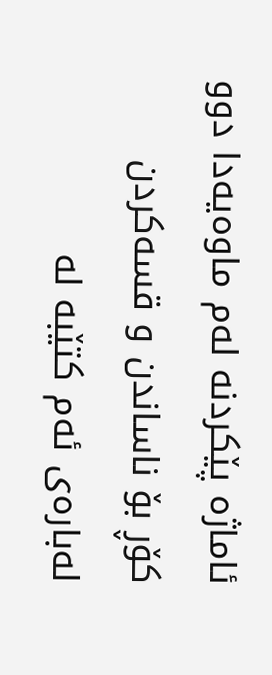ئاماژە پێکردنە لەم ماوەیەدا دوو کۆڕ بۆ ناساندن و قسەکردن لەبارەی ئەم کتێبە لە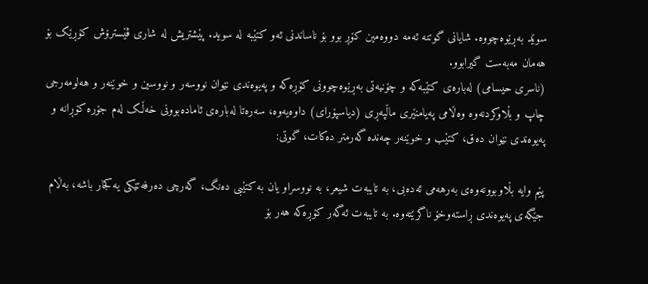سوێد بەڕێوەچووە. شایانی گوتنە ئەمە دووەمین کۆڕ بوو بۆ ناساندنی ئەو کتێبە لە سوید. پێشتریش لە شاری ڤێسترۆش کۆڕێک بۆ هەمان مەبەست گیرابوو.
(ناسری حیسامی) لەبارەی کتێبەکە و چۆنیەتی بەڕێوەچوونی کۆڕەکە و پەیوەندی نێوان نووسەر و نووسین و خوێنەر و هەلومەرجی چاپ و بڵاوکردنەوە وەڵامی پەیامنێری ماڵپەڕی (دیاسپۆرای) داوەیەوە، سەرەتا لەبارەی ئامادەبوونی خەڵک لەم جۆرە کۆڕانە و پەیوەندی نێوان دەق، کتێب و خوێنەر چەندە گەرمتر دەکات، گوتی:

پێم وایە بڵاوبوونەوەی بەرهەمی ئەدەبی، بە تایبەت شیعر، بە نووسراو یان بە کتێبی دەنگ، گەرچی دەرفەتێکی یەکجار باشە، بەڵام جێگەی پەیوەندی ڕاستەوخۆ ناگرێتەوە. بە تایبەت ئەگەر کۆڕەکە هەر بۆ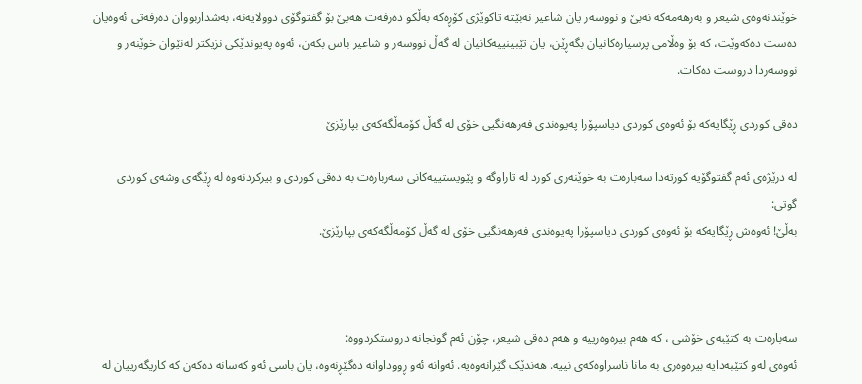خوێندنەوەی شیعر و بەرهەمەکە نەبێ و نووسەر یان شاعیر نەبێتە تاکوێژی کۆڕەکە بەڵکو دەرفەت هەبێ بۆ گفتوگۆی دوولایەنە، بەشداربووان دەرفەتی ئەوەیان دەست دەکەوێت، کە بۆ وەڵامی پرسیارەکانیان بگەڕێن، یان تێبینییەکانیان لە گەڵ نووسەر و شاعیر باس بکەن، ئەوە پەیوندێکی نزیکتر لەنێوان خوێنەر و نووسەردا دروست دەکات.

دەقی کوردی ڕێگایەکە بۆ ئەوەی کوردی دیاسپۆرا پەیوەندی فەرهەنگیی خۆی لە گەڵ کۆمەڵگەکەی بپارێزێ

لە درێژەی ئەم گفتوگۆیە کورتەدا سەبارەت بە خوێنەری کورد لە تاراوگە و پێویستییەکانی سەربارەت بە دەقی کوردی و بیرکردنەوە لە ڕێگەی وشەی کوردی گوتی:
بەڵێ! ئەوەش ڕێگایەکە بۆ ئەوەی کوردی دیاسپۆرا پەیوەندی فەرهەنگیی خۆی لە گەڵ کۆمەڵگەکەی بپارێزێ.



سەبارەت بە کتێبەی خۆشی ، کە هەم بیرەوەرییە و هەم دەقی شیعر، چۆن ئەم گونجانە دروستکردووە:
ئەوەی لەو کتێبەدایە بیرەوەری بە مانا ناسراوەکەی نییە. هەندێک گێرانەوەیە. ئەوانە ئەو ڕووداوانە دەگێڕنەوە، یان باسی ئەو کەسانە دەکەن کە کاریگەرییان لە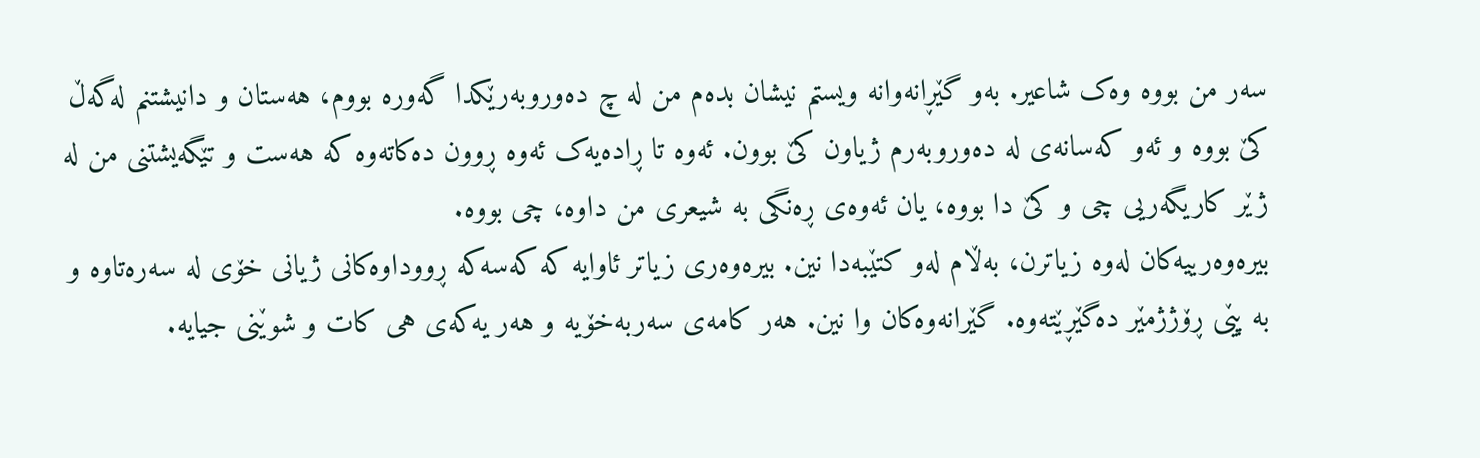سەر من بووە وەک شاعیر. بەو گێڕانەوانە ویستم نیشان بدەم من لە چ دەوروبەرێکدا گەورە بووم، هەستان و دانیشتنم لەگەڵ کێ بووە و ئەو کەسانەی لە دەوروبەرم ژیاون کێ بوون. ئەوە تا ڕادەیەک ئەوە ڕوون دەکاتەوە کە هەست و تێگەیشتنی من لە ژێر کاریگەریی چی و کێ دا بووە، یان ئەوەی ڕەنگی بە شیعری من داوە، چی بووە.
بیرەوەرییەکان لەوە زیاترن، بەڵام لەو کتێبەدا نین. بیرەوەری زیاتر ئاوایە کە کەسەکە ڕووداوەکانی ژیانی خۆی لە سەرەتاوە و بە پێی ڕۆژژمێر دەگێڕێتەوە. گێرانەوەکان وا نین. هەر کامەی سەربەخۆیە و هەر یەکەی هی کات و شوێنی جیایە.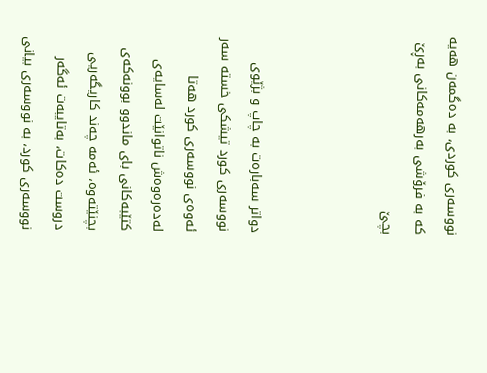نووسەری کوردی، بە دەگمەن هەیە کە بە فرۆشی بەرهەمەکانی بەڕێ بچێ



دواتر سەبارەت بە چاپ و بژێوی نووسەری کورد تیشکی خستە سەر ئەوەی نووسەری کورد هەتا لەدەرەوەش ناتوانێت لەسایەی کتێبەکانی بای ماندوو بوونەکەی بچنێتەوە، ئەمە چەند کاریگەریی دروست دەکات، بەتایبەت ئەگەر نووسەری کورد، بە نووسەری بیانی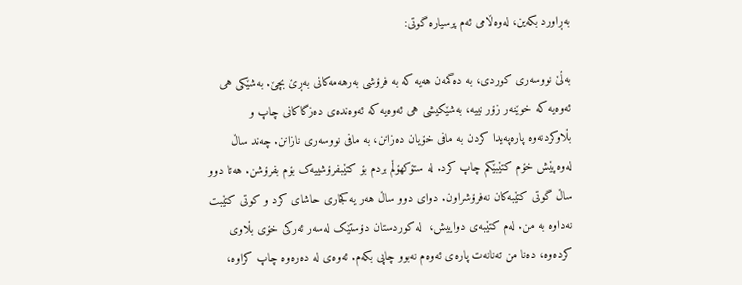بەڕاورد بکەین، لەوەڵامی ئەم پرسیارە گوتی:

بەڵێ نووسەری کوردی، بە دەگمەن هەیە کە بە فرۆشی بەرهەمەکانی بەڕێ بچێ. بەشێکی هی ئەوەیە کە خوێنەر زۆر نییە، بەشێکیشی هی ئەوەیە کە ئەوەندەی دەزگاکانی چاپ و بڵاوکردنەوە پارەپەیدا کردن بە مافی خۆیان دەزانن، بە مافی نووسەری نازانن. چەند ساڵ لەوەپێش خۆم کتێبێکم چاپ کرد. لە ستۆکهۆڵم بردم بۆ کتێبفرۆشییەک بۆم بفرۆشن. هەتا دوو ساڵ گوتی کتێبەکان نەفرۆشراون. دوای دوو ساڵ هەر یەکجاری حاشای کرد و کوتی کتێبت نەداوە بە من. لەم کتێبەی دواییش،  لە کوردستان دۆستێک لەسەر ئەرکی خۆی بڵاوی کردەوە، دەنا من تەنانەت پارەی ئەوەم نەبوو چاپی بکەم. ئەوەی لە دەرەوە چاپ کراوە،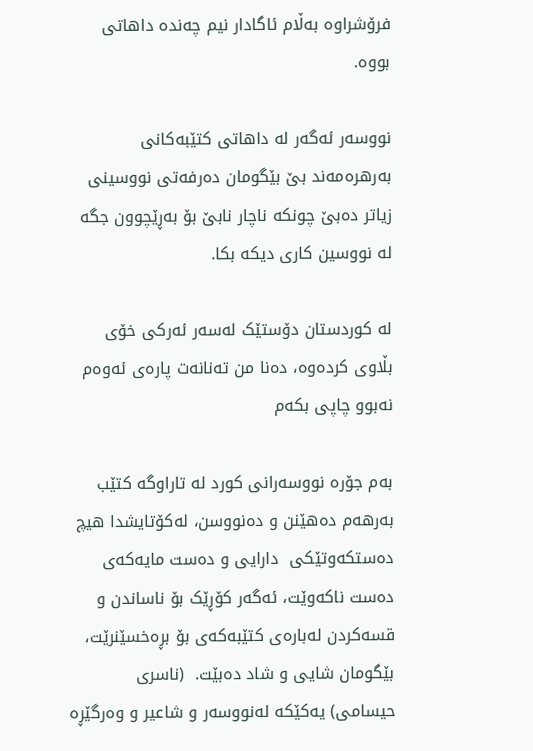فرۆشراوە بەڵام ئاگادار نیم چەندە داهاتی بووە.

نووسەر ئەگەر لە داهاتی کتێبەکانی بەرهرەمەند بێ بێگومان دەرفەتی نووسینی زیاتر دەبێ چونکە ناچار نابێ بۆ بەڕێچوون جگە لە نووسین کاری دیکە بکا.

لە کوردستان دۆستێک لەسەر ئەرکی خۆی بڵاوی کردەوە، دەنا من تەنانەت پارەی ئەوەم نەبوو چاپی بکەم

بەم جۆرە نووسەرانی کورد لە تاراوگە کتێب بەرهەم دەهێنن و دەنووسن، لەکۆتایشدا هیچ دەستکەوتێکی  دارایی و دەست مایەکەی دەست ناکەوێت، ئەگەر کۆڕێک بۆ ناساندن و قسەکردن لەبارەی کتێبەکەی بۆ بڕەخسێنرێت، بێگومان شایی و شاد دەبێت.  (ناسری حیسامی) یەکێکە لەنووسەر و شاعیر و وەرگێڕە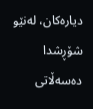دیارەکان، لەنێو شۆڕشدا دەسەڵاتی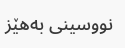نووسینی بەهێز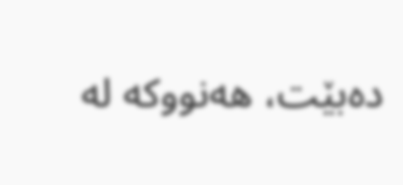دەبێت، هەنووکە لە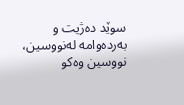سوێد دەژیت و بەردەوامە لەنووسین، نووسین وەکو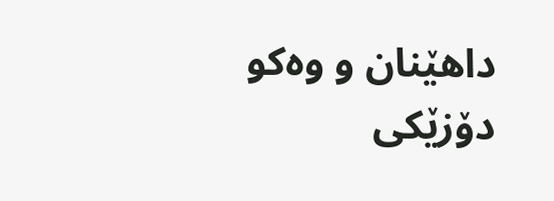داهێنان و وەکو دۆزێکی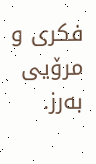فکری و مرۆیی بەرز.